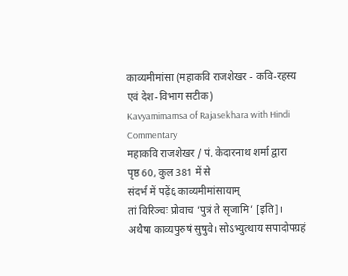काव्यमीमांसा (महाकवि राजशेखर - कवि-रहस्य एवं देश-विभाग सटीक)
Kavyamimamsa of Rajasekhara with Hindi Commentary
महाकवि राजशेखर / पं. केदारनाथ शर्मा द्वारा
पृष्ठ 60, कुल 381 में से
संदर्भ में पढ़ें६ काव्यमीमांसायाम्
तां विरिञ्चः प्रोवाच ‘पुत्रं ते सृजामि’ [इति]। अथैषा काव्यपुरुषं सुषुवे। सोऽभ्युत्थाय सपादोपग्रहं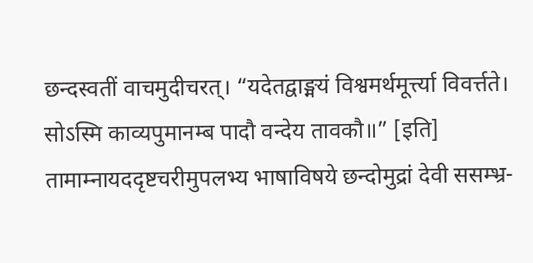छन्दस्वतीं वाचमुदीचरत्। “यदेतद्वाङ्मयं विश्वमर्थमूर्त्त्या विवर्त्तते। सोऽस्मि काव्यपुमानम्ब पादौ वन्देय तावकौ॥” [इति] तामाम्नायददृष्टचरीमुपलभ्य भाषाविषये छन्दोमुद्रां देवी ससम्भ्र-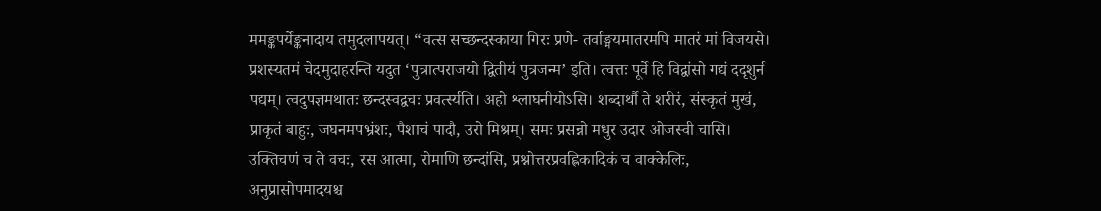ममङ्कपर्येङ्कनादाय तमुदलापयत्। “वत्स सच्छन्दस्काया गिरः प्रणे- तर्वाङ्मयमातरमपि मातरं मां विजयसे। प्रशस्यतमं चेदमुदाहरन्ति यदुत ‘पुत्रात्पराजयो द्वितीयं पुत्रजन्म’ इति। त्वत्तः पूर्वे हि विद्वांसो गद्यं ददृशुर्न पद्यम्। त्वदुपज्ञमथातः छन्दस्वद्वचः प्रवर्त्स्यति। अहो श्लाघनीयोऽसि। शब्दार्थौ ते शरीरं, संस्कृतं मुखं, प्राकृतं बाहुः, जघनमपभ्रंशः, पैशाचं पादौ, उरो मिश्रम्। समः प्रसन्नो मधुर उदार ओजस्वी चासि। उक्तिचणं च ते वचः, रस आत्मा, रोमाणि छन्दांसि, प्रश्नोत्तरप्रवह्लिकादिकं च वाक्केलिः, अनुप्रासोपमादयश्च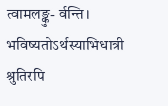त्वामलङ्कु- र्वन्ति। भविष्यतोऽर्थस्याभिधात्री श्रुतिरपि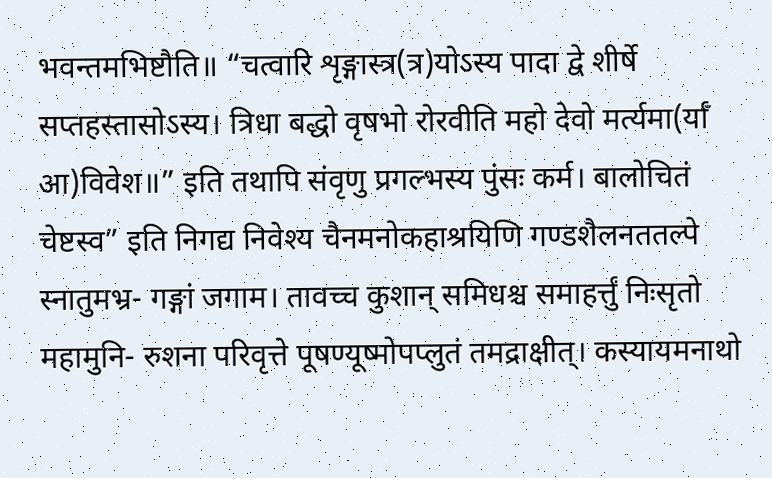भवन्तमभिष्टौति॥ “चत्वारि शृङ्गास्त्र(त्र)योऽस्य पादा द्वे शीर्षे सप्तहस्तासोऽस्य। त्रिधा बद्धो वृषभो रोरवीति महो देवो मर्त्यमा(र्याँ आ)विवेश॥” इति तथापि संवृणु प्रगल्भस्य पुंसः कर्म। बालोचितं चेष्टस्व” इति निगद्य निवेश्य चैनमनोकहाश्रयिणि गण्डशैलनततल्पे स्नातुमभ्र- गङ्गां जगाम। तावच्च कुशान् समिधश्च समाहर्त्तुं निःसृतो महामुनि- रुशना परिवृत्ते पूषण्यूष्मोपप्लुतं तमद्राक्षीत्। कस्यायमनाथो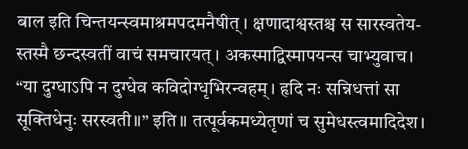बाल इति चिन्तयन्स्वमाश्रमपदमनैषीत्। क्षणादाश्वस्तश्च स सारस्वतेय- स्तस्मै छन्दस्वतीं वाचं समचारयत्। अकस्माद्विस्मापयन्स चाभ्युवाच। “या दुग्धाऽपि न दुग्धेव कविदोग्धृभिरन्वहम्। हृदि नः सन्निधत्तां सा सूक्तिधेनुः सरस्वती॥” इति॥ तत्पूर्वकमध्येतृणां च सुमेधस्त्वमादिदेश।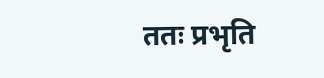ततः प्रभृति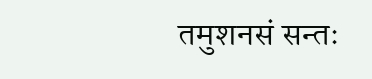तमुशनसं सन्तः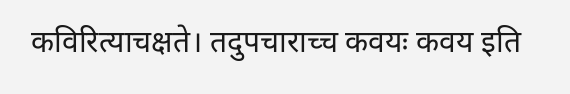कविरित्याचक्षते। तदुपचाराच्च कवयः कवय इति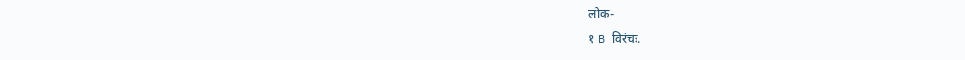लोक-
१ B विरंचः.